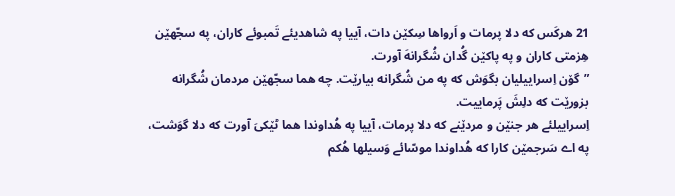21 هرکَس که دلا پرمات و اَرواها سِکێن دات، آییا په شاهدیئے تَمبوئے کاران، په سجّهێن هِزمتی کاران و په پاکێن گُدان شُگرانهَ آورت.
”گۆن اِسراییلیان بگوَش که په من شُگرانه بیارێت. چه هما سجّهێن مردمان شُگرانه بزورێت که دلِشَ پَرماییت.
اِسراییلئے هر جنێن و مردێنے که دلا پرمات، آییا په هُداوندا هما ٹێکیَ آورت که دلا گوَشت، په اے سَرجمێن کارا که هُداوندا موسّائے وَسیلها هُکم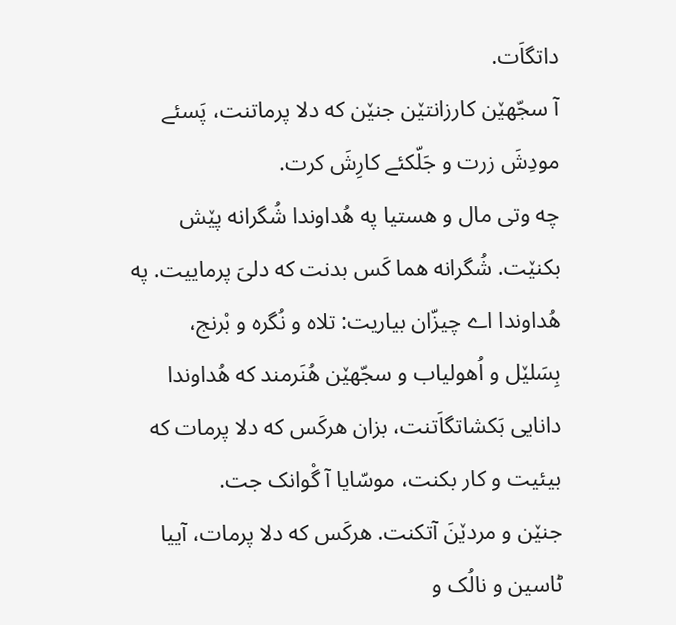داتگاَت.
آ سجّهێن کارزانتێن جنێن که دلا پرماتنت، پَسئے مودِشَ زرت و جَلّکئے کارِشَ کرت.
چه وتی مال و هستیا په هُداوندا شُگرانه پێش بکنێت. شُگرانه هما کَس بدنت که دلیَ پرماییت. په هُداوندا اے چیزّان بیاریت: تلاه و نُگره و بْرنج،
بِسَلێل و اُهولیاب و سجّهێن هُنَرمند که هُداوندا دانایی بَکشاتگاَتنت، بزان هرکَس که دلا پرمات که بیئیت و کار بکنت، موسّایا آ گْوانک جت.
جنێن و مردێنَ آتکنت. هرکَس که دلا پرمات، آییا ٹاسین و نالُک و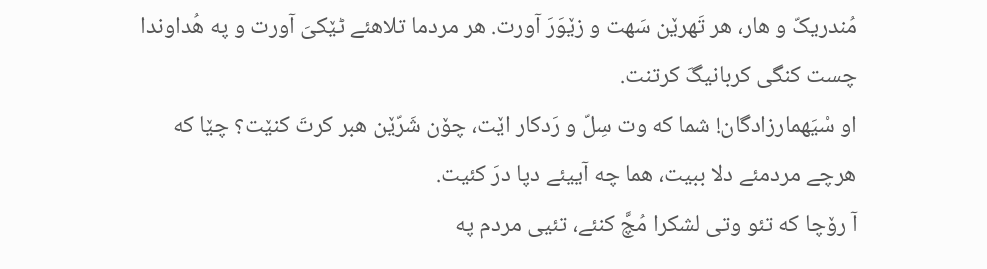مُندریکّ و هار، هر تَهرێن سَهت و زێوَرَ آورت. هر مردما تلاهئے ٹێکیَ آورت و په هُداوندا چست کنگی کربانیگَ کرتنت.
او سْیَهمارزادگان! شما که وت سِلّ و رَدکار اێت، چۆن شَرّێن هبر کرتَ کنێت؟ چێا که هرچے مردمئے دلا ببیت، هما چه آییئے دپا درَ کئیت.
آ رۆچا که تئو وتی لشکرا مُچَّ کنئے، تئیی مردم په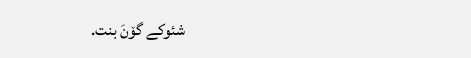شئوکے گۆنَ بنت.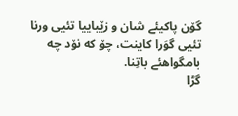گۆن پاکیئے شان و زێباییا تئیی ورنا تئیی گوَرا کاینت، چۆ که نۆد چه بامگواهئے باتِنا.
گڑا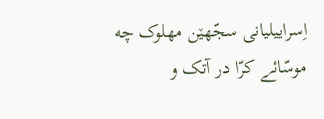اِسراییلیانی سجّهێن مهلوک چه موسّائے کرّا در آتک و